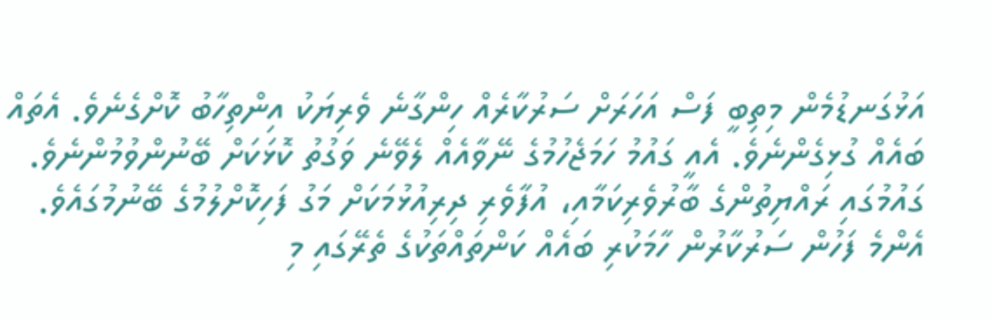އަޅުގަނޑުމެން މިތިބީ ފަސް އަހަރަށް ސަރުކާރެއް ހިންގާނެ ވެރިޔަކު އިންތިހާބު ކޮށްގެނެވެ. އެތައް ބައެއް ގުޅިގެންނެވެ. އެއީ ގައުމު ހަމަޖެހުމުގެ ނޭވާއެއް ލެވޭނެ ވަގުތު ކޮޅަކަށް ބޭނުންވުމުންނެވެ. ގައުމުގައި ރައްޔިތުންގެ ބާރުވެރިކަމާއި، އުފާވެރި ދިރިއުޅުމަކަށް މަގު ފަހިކޮށްލުމުގެ ބޭނުމުގައެވެ.
އެންމެ ފަހުން ސަރުކާރުން ހާމަކުރި ބައެއް ކަންތައްތަކުގެ ތެރޭގައި މި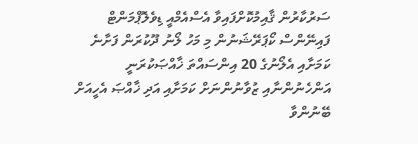ސަރުކާރުން ޤާއިމުކޮށްފައިވާ އެސްއެމްއީ ޑިވެލޮޕްމަންޓް ފައިނޭންސް ކޯޕަރޭޝަނުން މި މަހު ލޯނު ދޫކުރަން ފަށާނެ ކަމަށާއި އެލޯނުގެ 20 އިންސައްތަ ޚާއްޞަކުރަނީ އަންހެނުންނާއި ޒުވާނުންނަށް ކަމަށާއި އަދި ޚާއްޞަ އެހީއަށް ބޭނުންވާ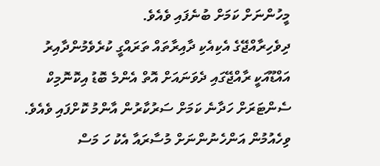މީހުންނަށް ކަމަށް ބުނެފައި ވެއެވެ.
ދިވެހިރާއްޖޭގެ އެކިއެކި ދާއިރާތައް ތަރައްގީ ކުރެވެމުންދާއިރު އައްޑޫއަކީ ރާއްޖޭގައި ދެވަނައަށް އޮތް އެންމެ ބޮޑު އިކޮނޮމިކް ސެންޓަރަށް ހަދާނެ ކަމަށް ސަރުކާރުން އާންމު ކޮށްފައި ވެއެވެ.
ވިހެއުމުން އަންހެނުންނަށް މުސާރައާ އެކު ހަ މަސް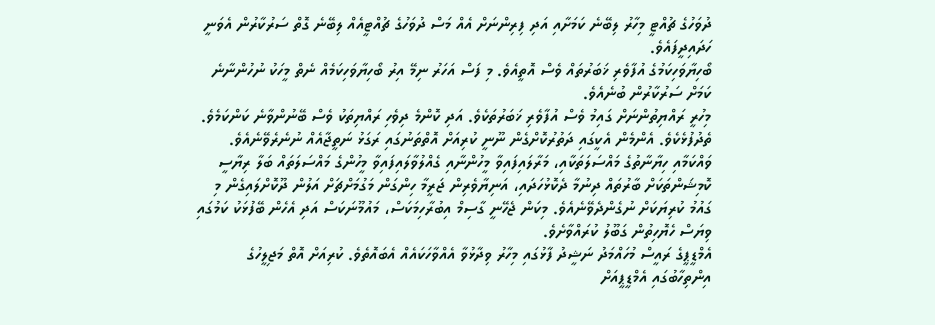ދުވަހުގެ ޗުއްޓީ މިހާރު ލިބޭނެ ކަމަށާއި އަދި ފިރިންނަށް އެއް މަސް ދުވަހުގެ ޗުއްޓީއެއް ލިބޭނެ ގޮތް ސަރުކާރުން އެވަނީ ހަދައިދީފައެވެ.
ބޯހިޔާވަހިކަމުގެ އުފާވެރި ޚަބަރުތައް ވެސް އޮތީއެވެ. މި ފަސް އަހަރު ނިމޭ އިރު ބޯހިޔާވަހިކަމެއް ނެތް މީހަކު ނުހުންނާނެ ކަމަށް ސަރުކާރުން ބުނެއެވެ.
މިހުރީ ރައްޔިތުންނަށް ގައިމު ވެސް އުފާވެރި ޚަބަރުތަކެވެ. އަދި ކޮންމެ ދިވެހި ރައްޔިތަކު ވެސް ބޭނުންވާނެ ކަންކަމެވެ.
ތެދުފުޅެކެވެ. އެންމެން އެކީގައި ދަތުރުކޮށްގެން ނޫނީ ކުރިއަށް އޮތްތަނުގައި ރަގަޅު ނަތީޖާއެއް ނުނެރެވޭނެއެވެ. ވައްކަމާއި ހިޔާނާތުގެ މައްސަލަތަކާއި، މަރާލައިފައިވާ މީހުންނާއި ގެއްލުވާލައިފައިވާ މީހުންގެ މައްސަލަތައް ބަލާ ރިޔާސީ ކޮމިޝަންތަކަށް ބާރުތައް ދިނުމާ ދެކޮޅުހަދައި، އަނިޔާވެރިން ޖަރީމާ ހިންގަން މަގުމަށްޗަށް އަލުން ދޫކޮށްލައިގެން މި ގައުމު ކުރިޔަކަށް ނުގެންދެވޭނެއެވެ. މިކަން ޖެހޭނީ ގާސިމް އިބުރާހިމަކަސް، މައުމޫނަކަސް އަދި އެހެން ބޭފުޅަކު ކަމުގައި ވިޔަސް ހެޔޮހިތުން ގަބޫލު ކުރައްވާށެވެ.
އެމްޑީޕީގެ ރައީސް މުހައްމަދު ނަޝީދު ފާޅުގައި މިހާރު ވިދާޅުވާ އެއްވާހަކައެއް އެބައޮތެވެ. ކުރިއަށް އޮތް މަޖިލީހުގެ އިންތިހާބުގައި އެމްޑީޕީއަށް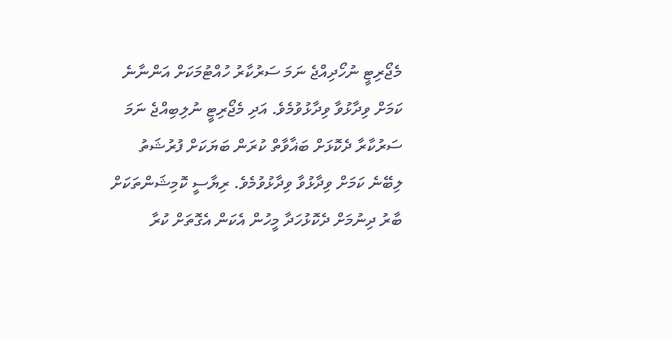މެޖޯރިޓީ ނުހޯދިއްޖެ ނަމަ ސަރުކާރު ހުއްޓުމަކަށް އަންނާނެ ކަމަށް ވިދާޅުވާ ވިދާޅުވުމެވެ. އަދި މެޖޯރިޓީ ނުލިބިއްޖެ ނަމަ ސަރުކާރާ ދެކޮޅަށް ބަޣާވާތް ކުރަން ބަޔަކަށް ފުރުޝަތު ލިބޭނެ ކަމަށް ވިދާޅުވާ ވިދާޅުވުމެވެ. ރިޔާސީ ކޮމިޝަންތަކަށް ބާރު ދިނުމަށް ދެކޮޅުހަދާ މީހުން އެކަން އެގޮތަށް ކުރާ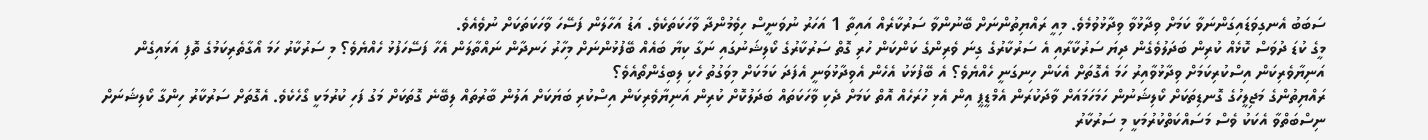ސަބަބު އެނގިވަޑައިގަންނަވާ ކަމަށް ވިދާޅުވާ ވިދާޅުވުމެވެ. މިއީ ރައްޔިތުންނަށް ބޭނުންވާ ސަރުކާރެއް އައިތާ 1 އަހަރު ނުވަނީސް ހިވެމުންދާ ވާހަކަތަކެވެ. އަޑު އަހާލަން ފަސޭހަ ވާހަކަތަކަށް ނުވެއެވެ.
މީގެ ކުޑަ ދުވަސް ކޮޅެއް ކުރިން ބަދަލުވެގެން ދިޔަ ސަރުކާރާއި އެ ސަރުކާރުގެ ގިނަ ވެރިންގެ ކަންކަން ހުރި ގޮތް ސަރުކާރުގެ ކޯލިޝަނުގައި ނަގާ ކިޔާ ބައެއް ބޭފުޅުންނަށް މިހާރު ހަނދާން ނައްތާލަން އެހާ ފަސޭހަފުޅު ހެއްޔެވެ؟ މި ސަރުކާރު ހަމަ އޯގާތެރިކަމުގެ ތޮފި އަޅައިގެން އަނިޔާވެރިކަން އިސްކުރިކަމަށް ވިދާޅުވާއިރު ހަމަ އެގޮތަށް އެކަން ހިނގަނީ ހެއްޔެވެ؟ އެ ބޭފުޅަކު އެހެން އެވިދާޅުވަނީ އެފަދަ ކަމަކަށް މިވަގުތު ހެކި ލިބިގެންތޯއެވެ؟
ރައްޔިތުންގެ މަޖިލީހުގެ ގޮނޑިތަކަށް ކޯލިޝަނުން ހަމަހަމައަށް ވާދަކުރަން އެމްޑީޕީ އިން އެޅި ހުރަހެއް އޮތް ކަމަށް ދެކި ވާހަކަތައް ބަދަލުކޮށް ކުރިން އަނިޔާވެރިކަން އިސްކުރި ބަޔަކަށް އަލުން ބާރުތައް ލިބޭނެ ގޮތަކަށް މަގު ފަހި ކުރުމަކީ ގޯހެކެވެ. އެގޮތަށް ސަރުކާރު ހިންގާ ކޯލިޝަނަށް ނިސްބަތްވާ އެކަކު ވެސް މަސައްކަތްކުރުމަކީ މި ސަރުކާރު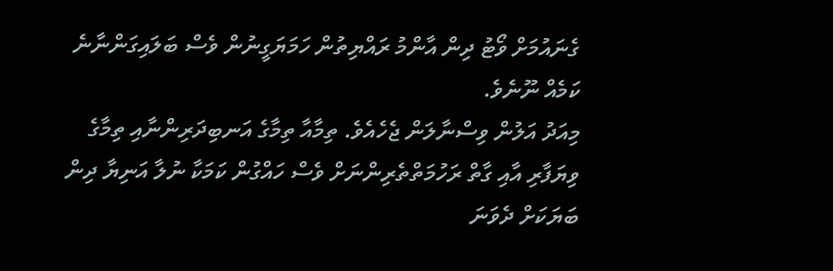ގެނައުމަށް ވޯޓު ދިން އާންމު ރައްޔިތުން ހަމަޔަގީނުން ވެސް ބަލައިގަންނާނެ ކަމެއް ނޫނެވެ.
މިއަދު އަލުން ވިސްނާލަން ޖެހެއެވެ. ތިމާއާ ތިމާގެ އަނބިދަރިންނާއި ތިމާގެ ވިޔަފާރި އާއި ގާތް ރަހުމަތްތެރިންނަށް ވެސް ހައްގުން ކަމަކާ ނުލާ އަނިޔާ ދިން ބަޔަކަށް ދެވަނަ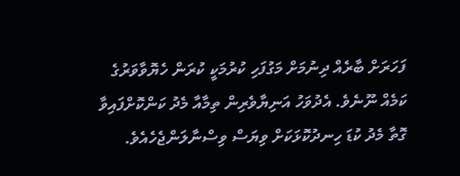ފަހަރަށް ބާރެއް ދިނުމަށް މަގުފަހި ކުރުމަކީ ކުރަން ހެޔޮވާވަރުގެ ކަމެއް ނޫނެވެ. އެދުވަހު އަނިޔާވެރިން ތިމާއާ މެދު ކަންކޮށްފައިވާ ގޮތާ މެދު ކުޑަ ހިނދުކޮޅަކަށް ވިޔަސް ވިސްނާލަންޖެހެއެވެ.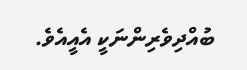ބުއްދިވެރިންނަކީ އެއީއެވެ.